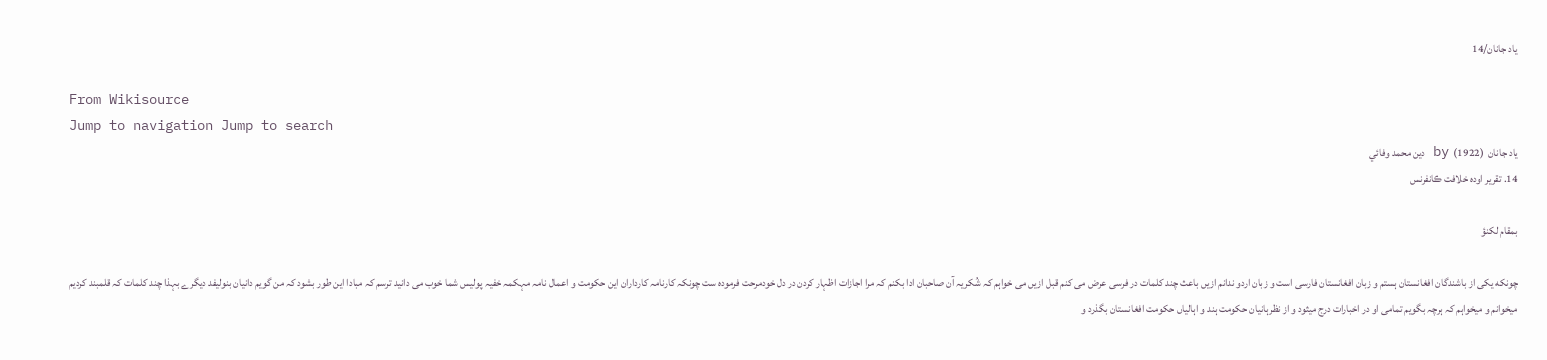ياد جانان/14

From Wikisource
Jump to navigation Jump to search
ياد جانان  (1922)  by دين محمد وفائي
14. تقرير اوده خلافت ڪانفرنس

بمقام لکنؤ

چونکه یکی از باشندگان افغانستان ہستم و زبان افغانستان فارسی است و زبان اردو ندانم ازیں باعث چند کلمات در فرسی عرض می کنم قبل ازیں می خواہم کہ شُکریہ آن صاحبان ادا بکنم کہ مرا اجازات اظہار کردن در دل خودمرحت فرمودہ ست چونکہ کارنامہ کارداران این حکومت و اعمال نامہ مہکمہ خفیہ پولیس شما خوب می دانید ترسم کہ مبادا این طور بشود کہ من گویم دانیان بنولیفد دیگرے بہذا چند کلمات کہ قلمبند کردیم میخوانم و میخواہم کہ ہرچہ بگویم تمامی او در اخبارات درج میثود و از نظرہانیان حکومت ہند و اہالیاں حکومت افغانستان بگذرد و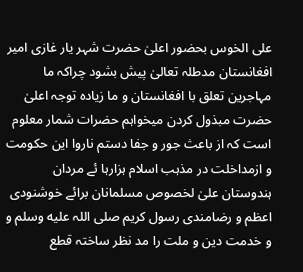علی الخوس بحضور اعلیٰ حضرت شہر یار غازی امیر افغانستان مدطلہ تعالیٰ پیش بشود چراکہ ما مہاجرین تعلق با افغانستان و ما زیادہ توجہ اعلیٰ حضرت مبذول کردن میخواہم حضرات شمار معلوم است کہ از باعث جور و جفا دستم ناروا این حکومت و ازمداخلت در مذہب اسلام ہزارہا ئے مردان ہندوستان علیٰ لخصوص مسلمانان برائے خوشنودی اعظم و رضامندی رسول کریم صلی اللہ علیه وسلم و و خدمت دین و ملت را مد نظر ساختہ قطع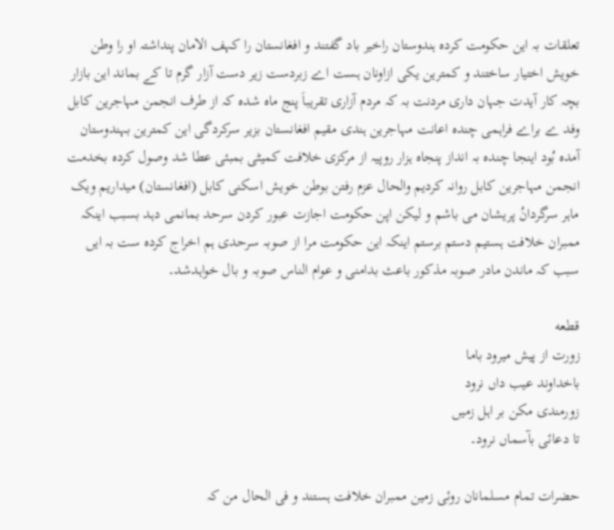تعلقات بہ این حکومت کردہ ہندوستان راخیر باد گفتند و افغانستان را کہف الامان پنداشتہ او را وطن خویش اختیار ساختند و کمترین یکی ازاونان ہست اے زبردست زیر دست آزار گرم تا کے بماند این بازار بچہ کار آیدت جہان داری مردنت بہ کہ مردم آزاری تقریباَ پنج ماہ شدہ کہ از طرف انجمن مہاجرین کابل وفد ے براے فراہمی چندہ اعانت مہاجرین ہندی مقیم افغانستان بزیر سرکردگی این کمترین بہندوستان آمدہ بُود اینجا چندہ بہ انداز پنجاہ ہزار روپیہ از مرکزی خلافت کمیٹی بمبئی عطا شد وصول کردہ بخدمت انجمن مہاجرین کابل روانہ کردیم والحال عزم رفتن بوطن خویش اسکنی کابل (افغانستان) میداریم ویک ماہر سرگردانُ پریشان می باشم و لیکن اپن حکومت اجازت عبور کردن سرحد بمانمی دہد بسبب اینکہ ممبران خلافت ہستیم دستم برستم اینکہ این حکومت مرا از صوبہ سرحدی ہم اخراج کردہ ست بہ ایں سبب کہ ماندن مادر صوبہ مذکور باعث بدامنی و عوام الناس صوبہ و بال خواہدشد۔

قطعه
زورت از پيش ميرود باما
باخداوند عيب داں نرود
زورمندی مکن بر اہل زمیں
تا دعائی بآسماں نرود۔

حضرات تمام مسلمانان روئی زمین ممبران خلافت ہستند و فی الحال من کہ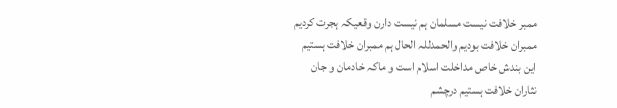ممبر خلافت نیست مسلمان ہم نیست دارن وقعیکہ ہجرت کردیم ممبران خلافت بودیم والحمدللہ الحال ہم ممبران خلافت ہستیم این بندش خاص مداخلت اسلام است و ماکہ خادمان و جان نثاران خلافت ہستیم درچشم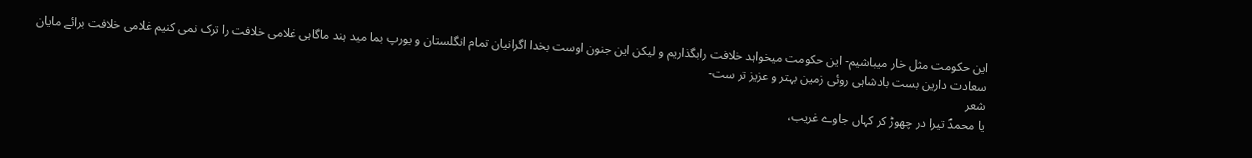این حکومت مثل خار میباشیم- این حکومت میخواہد خلافت رابگذاریم و لیکن این جنون اوست بخدا اگرانیان تمام انگلستان و یورپ بما مید ہند ماگاہی غلامی خلافت را ترک نمی کنیم غلامی خلافت برائے مایان سعادت دارین بست بادشاہی روئی زمین بہتر و عزیز تر ست-
شعر
یا محمدؐ تیرا در چھوڑ کر کہاں جاوے غریب،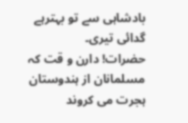بادشاہی سے تو بہترہے گدائی تیری۔
حضرات! دارن و قت کہ مسلمانان از ہندوستان ہجرت می کروند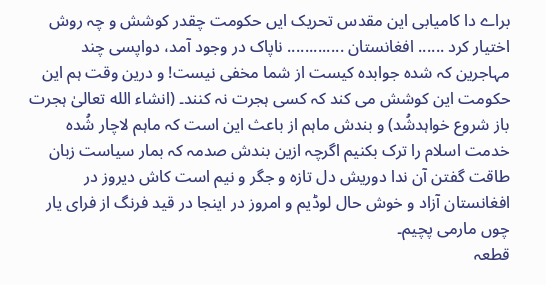براے دا کامیابی این مقدس تحریک ایں حکومت چقدر کوشش و چہ روش اختیار کرد ...... افغانستان ............. ناپاک در وجود آمد، دواپسی چند مہاجرین کہ شدہ جوابدہ کیست از شما مخفی نیست! و درین وقت ہم این حکومت این کوشش می کند کہ کسی ہجرت نہ کنند۔ (انشاء الله تعالیٰ ہجرت باز شروع خواہدشُد) و بندش ماہم از باعث این است کہ ماہم لاچار شُدہ خدمت اسلام را ترک بکنیم اگرچہ ازین بندش صدمہ کہ بمار سیاست زبان طاقت گفتن آن ندا دوریش دل تازہ و جگر و نیم است کاش دیروز در افغانستان آزاد و خوش حال لوڈیم و امروز در اینجا در قید فرنگ از فرای یار چوں مارمی پچیم۔
قطعہ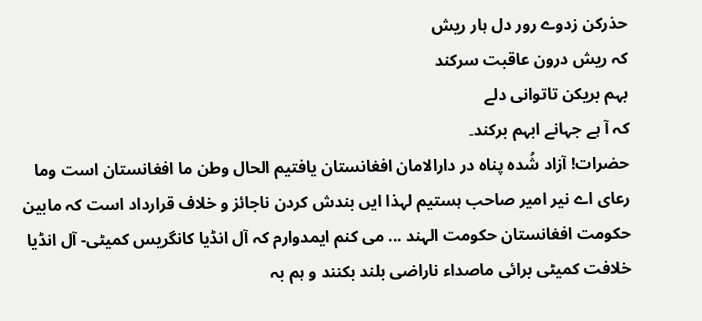حذرکن زدوے رور دل ہار ریش
کہ ریش درون عاقبت سرکند
بہم بریکن تاتوانی دلے
کہ آ ہے جہانے ابہم برکند۔
حضرات! آزاد شُدہ پناہ در دارالامان افغانستان یافتیم الحال وطن ما افغانستان است وما رعای اے نیر امیر صاحب ہستیم لہذا ایں بندش کردن ناجائز و خلاف قرارداد است کہ مابین حکومت افغانستان حکومت الہند ... می کنم ایمدوارم کہ آل انڈیا کانگریس کمیٹی- آل انڈیا خلافت کمیٹی برائی ماصداء ناراضی بلند بکنند و ہم بہ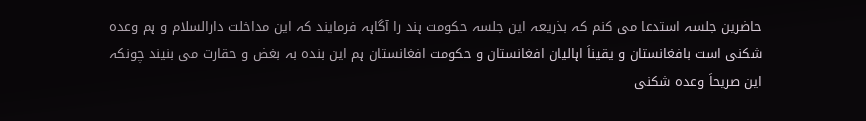حاضرین جلسہ استدعا می کنم کہ بذریعہ این جلسہ حکومت ہند را آگاہہ فرمایند کہ این مداخلت دارالسلام و ہم وعدہ شکنی است بافغانستان و یقیناَ اہالیان افغانستان و حکومت افغانستان ہم این بندہ بہ بغض و حقارت می بنیند چونکہ این صریحاَ وعدہ شکنی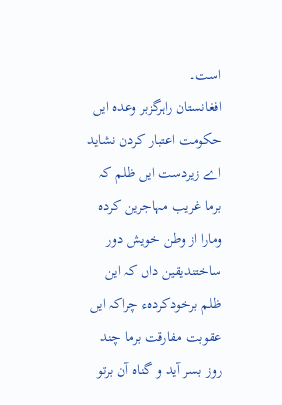است۔
افغانستان راہرگزبر وعدہ ایں حکومت اعتبار کردن نشاید اے زیردست ایں ظلم کہ برما غریب مہاجرین کردہ ومارا از وطن خویش دور ساختندیقین داں کہ این ظلم برخودکردہء چراکہ ایں عقوبت مفارقت برما چند روز بسر آید و گناہ آن برتو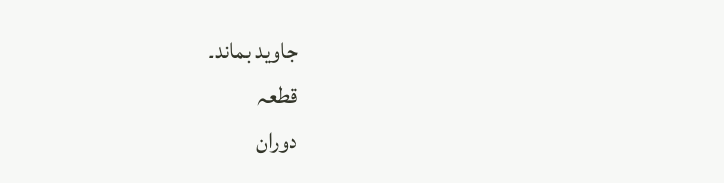جاوید بماند۔
قطعہ
دوران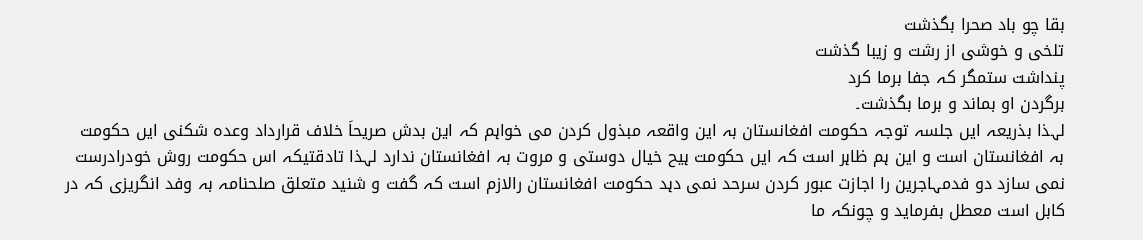بقا چو باد صحرا بگذشت
تلخی و خوشی از رشت و زیبا گذشت
پنداشت ستمگر کہ جفا برما کرد
برگردن او بماند و برما بگذشت۔
لہذا بذریعہ ایں جلسہ توجہ حکومت افغانستان بہ این واقعہ مبذول کردن می خواہم کہ این بدش صریحاَ خلاف قرارداد وعدہ شکنی ایں حکومت بہ افغانستان است و این ہم ظاہر است کہ ایں حکومت ہیح خیال دوستی و مروت بہ افغانستان ندارد لہذا تادقتیکہ اس حکومت روش خودرادرست نمی سازد دو فدمہاجرین را اجازت عبور کردن سرحد نمی دہد حکومت افغانستان رالازم است کہ گفت و شنید متعلق صلحنامہ بہ وفد انگریزی کہ در کابل است معطل بفرماید و چونکہ ما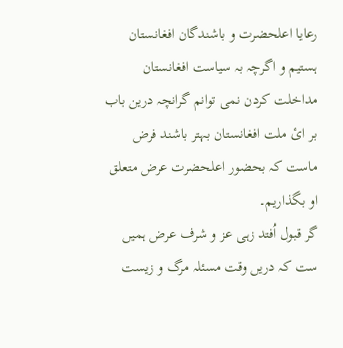رعایا اعلحضرت و باشندگان افغانستان ہستیم و اگرچہ بہ سیاست افغانستان مداخلت کردن نمی توانم گرانچہ درین باب بر ائ ملت افغانستان بہتر باشند فرض ماست کہ بحضور اعلحضرت عرض متعلق او بگذاریم۔
گر قبول اُفتد زہی عز و شرف عرض ہمیں ست کہ دریں وقت مسئلہ مرگ و زیست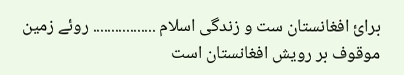برائ افغانستان ست و زندگی اسلام ................. روئے زمین موقوف بر رویش افغانستان است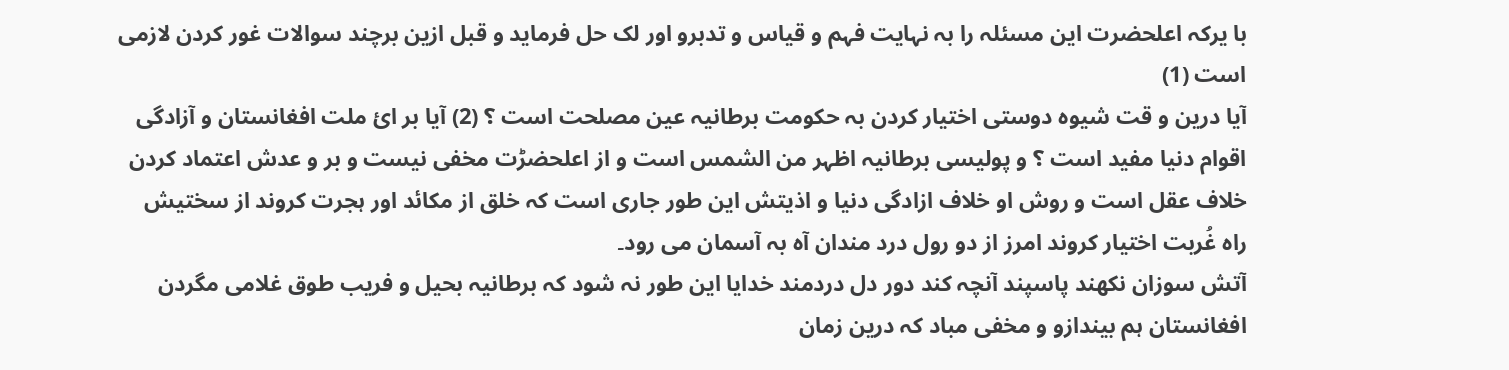با یرکہ اعلحضرت این مسئلہ را بہ نہایت فہم و قیاس و تدبرو اور لک حل فرماید و قبل ازین برچند سوالات غور کردن لازمی است (1)
آیا درین و قت شیوہ دوستی اختیار کردن بہ حکومت برطانیہ عین مصلحت است ؟ (2) آیا بر ائ ملت افغانستان و آزادگی اقوام دنیا مفید است ؟ و پولیسی برطانیہ اظہر من الشمس است و از اعلحضڑت مخفی نیست و بر و عدش اعتماد کردن خلاف عقل است و روش او خلاف ازادگی دنیا و اذیتش این طور جاری است کہ خلق از مکائد اور ہجرت کروند از سختیش راہ غُربت اختیار کروند امرز از دو رول درد مندان آہ بہ آسمان می رود۔
آتش سوزان نکھند پاسپند آنچہ کند دور دل دردمند خدایا این طور نہ شود کہ برطانیہ بحیل و فریب طوق غلامی مگردن افغانستان ہم بیندازو و مخفی مباد کہ درین زمان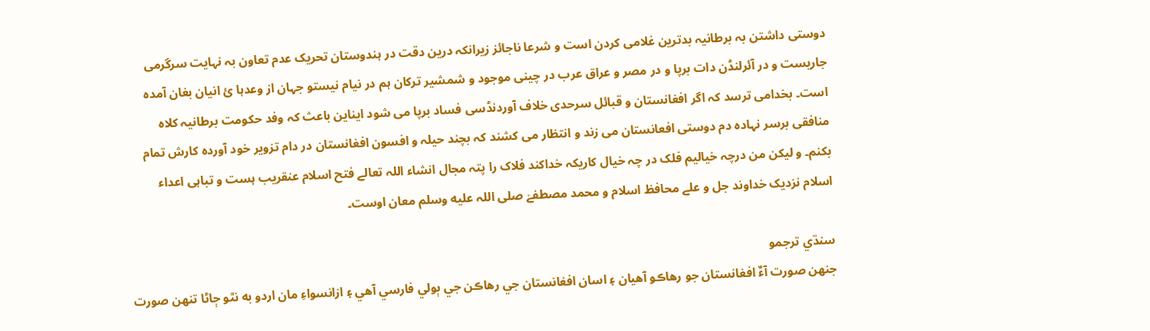دوستی داشتن بہ برطانیہ بدترین غلامی کردن است و شرعا ناجائز زیرانکہ درین دقت در ہندوستان تحریک عدم تعاون بہ نہایت سرگرمی جاریست و در آئرلنڈن دات برپا و در مصر و عراق عرب در چینی موجود و شمشیر ترکان ہم در نیام نیستو جہان از وعدہا ئ انیان بغان آمدہ است۔ بخدامی ترسد کہ اگر افغانستان و قبائل سرحدی خلاف آوردنڈسی فساد برپا می شود ایناین باعث کہ وفد حکومت برطانیہ کلاہ منافقی برسر نہادہ دم دوستی افعانستان می زند و انتظار می کشند کہ بچند حیلہ و افسون افغانستان در دام تزویر خود آوردہ کارش تمام بکنم۔ و لیکن من درچہ خیالیم فلک در چہ خیال کاریکہ خداکند فلاک را پتہ مجال انشاء اللہ تعالے فتح اسلام عنقریب ہست و تباہی اعداء اسلام نزدیک خداوند جل و علے محافظ اسلام و محمد مصطفےٰ صلی اللہ علیه وسلم معان اوست۔

سنڌي ترجمو
جنھن صورت آءٌ افغانستان جو رهاڪو آهيان ۽ اسان افغانستان جي رهاڪن جي ٻولي فارسي آهي ۽ ازانسواءِ مان اردو به نٿو ڄاڻا تنھن صورت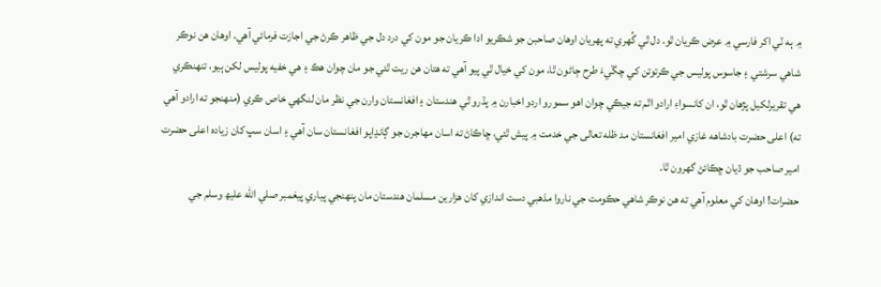۾ ٻه ٽي اکر فارسي ۾ عرض ڪريان ٿو. دل ٿي گُهري ته پھريان اوهان صاحبن جو شڪريو ادا ڪريان جو مون کي درد دل جي ظاهر ڪرڻ جي اجازت فرمائي آهي. اوهان هن نوڪر شاهي سرشتي ۽ جاسوس پوليس جي ڪرتوتن کي چڱيءَ طرح ڄاڻون ٿا، مون کي خيال ٿي پيو آهي ته هتان هن ريت ٿئي جو مان چوان هڪ ۽ هي خفيه پوليس لکن ٻيو، تنھنڪري هي تقريرلکيل پڙهان ٿو، ان کانسواءِ ارادو اٿم ته جيڪي چوان اهو سمورو اردو اخبارن ۾ پڌرو ٿي هندستان ۽ افغانستان وارن جي نظر مان لنگهي خاص ڪري (منھنجو ته ارادو آهي ته) اعلى حضرت بادشاهه غازي امير افغانستان مد ظله تعالى جي خدمت ۾ پيش ٿئي، ڇاڪاڻ ته اسان مھاجرن جو ڳانڍاپو افغانستان سان آهي ۽ اسان سڀ کان زياده اعلى حضرت امير صاحب جو ڌيان ڇڪائڻ گهرون ٿا.
حضرات! اوهان کي معلوم آهي ته هن نوڪر شاهي حڪومت جي ناروا مذهبي دست اندازي کان هزارين مسلمان هندستان مان پنھنجي پياري پيغمبر صلي الله عليھ وسلم جي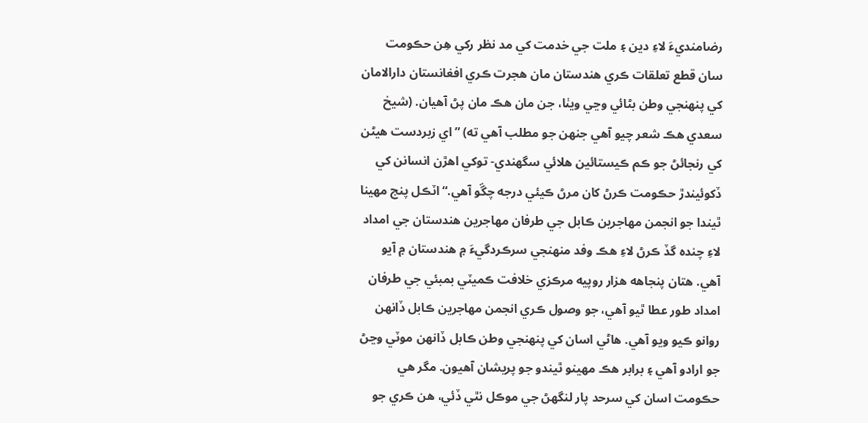رضامنديءَ لاءِ دين ۽ ملت جي خدمت کي مد نظر رکي هِن حڪومت سان قطع تعلقات ڪري هندستان مان هجرت ڪري افغانستان دارالامان کي پنھنجي وطن بڻائي وڃي ويٺا، جن مان هڪ مان پڻ آهيان. (شيخ سعدي هڪ شعر چيو آهي جنھن جو مطلب آهي ته) ”اي زبردست هيڻن کي رنجائڻ جو ڪم ڪيستائين هلائي سگهندي- توکي اهڙن انسانن کي ڏکوئيندڙ حڪومت ڪرڻ کان مرڻ ڪيئي درجه چڱو آهي.“ اٽڪل پنج مھينا ٿيندا جو انجمن مھاجرين ڪابل جي طرفان مھاجرين هندستان جي امداد لاءِ چنده گڏ ڪرڻ لاءِ هڪ وفد منھنجي سرڪردگيءَ ۾ هندستان ۾ آيو آهي. هتان پنجاهه هزار روپيه مرڪزي خلافت ڪميٽي بمبئي جي طرفان امداد طور عطا ٿيو آهي، جو وصول ڪري انجمن مھاجرين ڪابل ڏانھن روانو ڪيو ويو آهي. هاڻي اسان کي پنھنجي وطن ڪابل ڏانھن موٽي وڃڻ جو ارادو آهي ۽ برابر هڪ مھينو ٿيندو جو پريشان آهيون. مگر هي حڪومت اسان کي سرحد پار لنگهڻ جي موڪل نٿي ڏئي، هن ڪري جو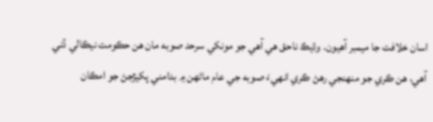اسان خلافت جا ميمبر آهيون. وڌيڪ ناحق هي آهي جو مونکي سرحد صوبه مان هن حڪومت نيڪالي ڏني آهي، هن ڪري جو منھنجي رهڻ ڪري انهيءَ صوبه جي عام ماڻهن ۾ بدامني پکيڙجڻ جو امڪان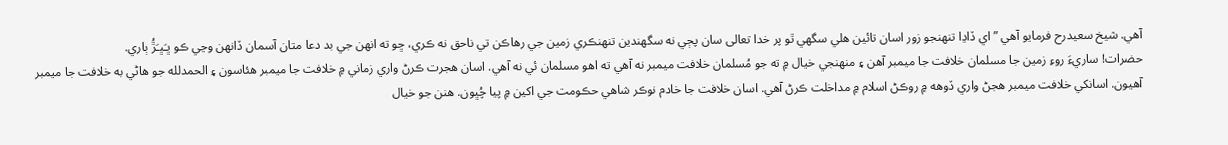آهي. شيخ سعيدرح فرمايو آهي ”اي ڏاڍا تنھنجو زور اسان تائين هلي سگهي ٿو پر خدا تعالى سان پڄي نه سگهندين تنھنڪري زمين جي رهاڪن تي ناحق نه ڪري، ڇو ته انهن جي بد دعا متان آسمان ڏانھن وڃي ڪو ڀـَڀـَڙُ ٻاري.
حضرات! ساريءَ روءِ زمين جا مسلمان خلافت جا ميمبر آهن ۽ منھنجي خيال ۾ ته جو مُسلمان خلافت ميمبر نه آهي ته اهو مسلمان ئي نه آهي. اسان هجرت ڪرڻ واري زماني ۾ خلافت جا ميمبر هئاسون ۽ الحمدلله جو هاڻي به خلافت جا ميمبر آهيون. اسانکي خلافت ميمبر هجڻ واري ڏوهه ۾ روڪڻ اسلام ۾ مداخلت ڪرڻ آهي. اسان خلافت جا خادم نوڪر شاهي حڪومت جي اکين ۾ پيا چُڀون. هنن جو خيال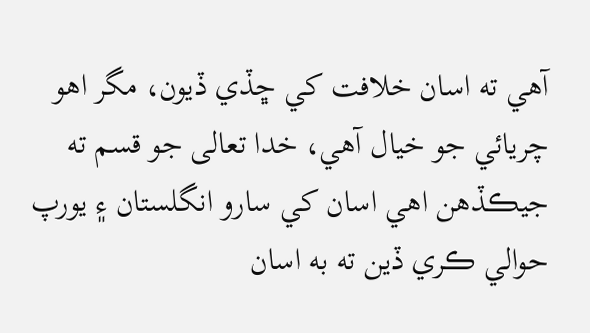آهي ته اسان خلافت کي ڇڏي ڏيون، مگر اهو چريائي جو خيال آهي، خدا تعالى جو قسم ته جيڪڏهن اهي اسان کي سارو انگلستان ۽ يورپ حوالي ڪري ڏين ته به اسان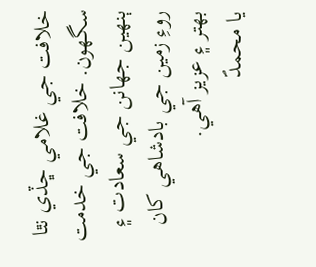خلافت جي غلامي ڇڏي نٿا سگهون. خلافت جي خدمت ٻنھين جھانن جي سعادت ۽ روءِ زمين جي بادشاهي کان بھتر ۽ عزيز آهي.
یا محمدؐ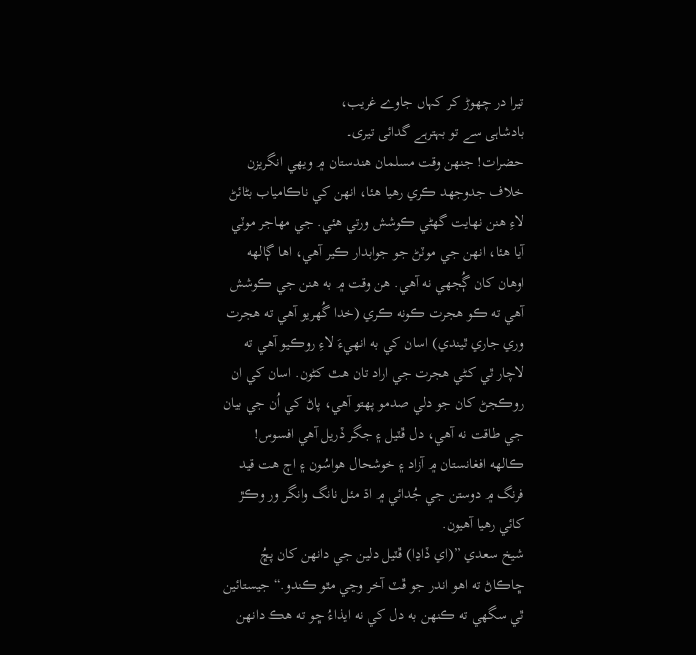تیرا در چھوڑ کر کہاں جاوے غریب،
بادشاہی سے تو بہترہے گدائی تیری۔
حضرات! جنھن وقت مسلمان هندستان ۾ ويهي انگريزن خلاف جدوجھد ڪري رهيا هئا، انهن کي ناڪامياب بڻائڻ لاءِ هنن نهايت گهڻي ڪوشش ورتي هئي. جي مھاجر موٽي آيا هئا، انهن جي موٽڻ جو جوابدار ڪير آهي، اها ڳالهه اوهان کان ڳُجهي نه آهي. هن وقت ۾ به هنن جي ڪوشش آهي ته ڪو هجرت ڪونه ڪري (خدا گُهريو آهي ته هجرت وري جاري ٿيندي) اسان کي به انهيءَ لاءِ روڪيو آهي ته لاچار ٿي کـڻي هجرت جي اراد تان هٿ کڻون. اسان کي ان روڪجڻ کان جو دلي صدمو پھتو آهي، پاڻ کي اُن جي بيان جي طاقت نه آهي، دل ڦٽيل ۽ جگر ڏريل آهي افسوس! ڪالهه افغانستان ۾ آزاد ۽ خوشحال هواسُون ۽ اڄ هت قيد فرنگ ۾ دوستن جي جُدائي ۾ اڌ مئل نانگ وانگر ور وڪڙ کائي رهيا آهيون.
شيخ سعدي ”(اي ڏاڍا) ڦٽيل دلين جي دانھن کان پڇُ ڇاڪاڻ ته اهو اندر جو ڦٽ آخر وڃي مٿو ڪندو.“ جيستائين ٿي سگهي ته ڪنھن به دل کي نه ايذاءُ ڇو ته هڪ دانھن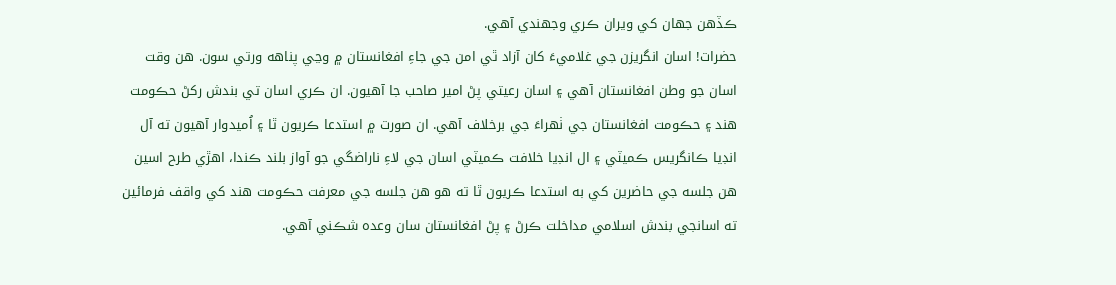ڪڏهن جھان کي ويران ڪري وجهندي آهي.
حضرات! اسان انگريزن جي غلاميءَ کان آزاد ٿي امن جي جاءِ افغانستان ۾ وڃي پناهه ورتي سون. هن وقت اسان جو وطن افغانستان آهي ۽ اسان رعيتي پڻ امير صاحب جا آهيون. ان ڪري اسان تي بندش رکڻ حڪومت هند ۽ حڪومت افغانستان جي ٺھراءَ جي برخلاف آهي. ان صورت ۾ استدعا ڪريون ٿا ۽ اُميدوار آهيون ته آل انڊيا ڪانگريس ڪميٽي ۽ ال انڊيا خلافت ڪميٽي اسان جي لاءِ ناراضگي جو آواز بلند ڪندا، اهڙي طرح اسين هن جلسه جي حاضرين کي به استدعا ڪريون ٿا ته هو هن جلسه جي معرفت حڪومت هند کي واقف فرمائين ته اسانجي بندش اسلامي مداخلت ڪرڻ ۽ پڻ افغانستان سان وعده شڪني آهي.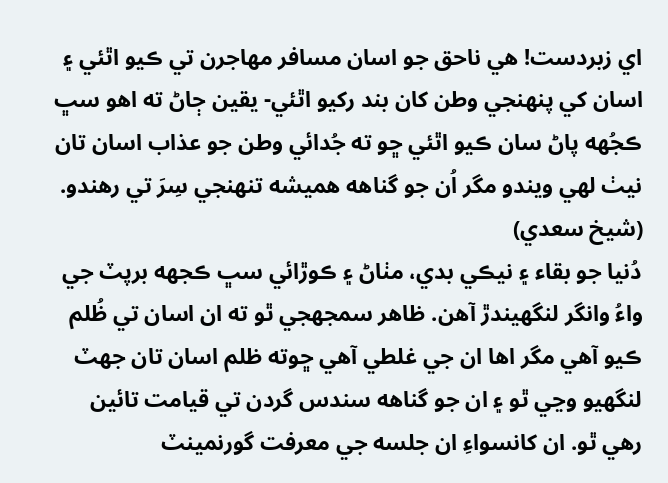اي زبردست! هي ناحق جو اسان مسافر مھاجرن تي ڪيو اٿئي ۽ اسان کي پنھنجي وطن کان بند رکيو اٿئي- يقين ڄاڻ ته اهو سڀ ڪجُهه پاڻ سان ڪيو اٿئي ڇو ته جُدائي وطن جو عذاب اسان تان نيٺ لهي ويندو مگر اُن جو گناهه هميشه تنھنجي سِرَ تي رهندو. (شيخ سعدي)
دُنيا جو بقاء ۽ نيڪي بدي، مٺاڻ ۽ ڪوڙائي سڀ ڪجهه برپٽ جي واءُ وانگر لنگهيندڙ آهن. ظاهر سمجهجي ٿو ته ان اسان تي ظُلم ڪيو آهي مگر اها ان جي غلطي آهي ڇوته ظلم اسان تان جهٽ لنگهيو وڃي ٿو ۽ ان جو گناهه سندس گردن تي قيامت تائين رهي ٿو. ان کانسواءِ ان جلسه جي معرفت گورنمينٽ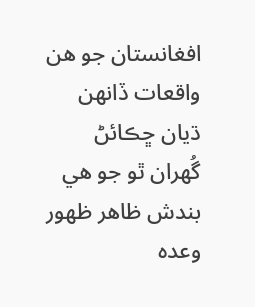افغانستان جو هن واقعات ڏانھن ڌيان ڇڪائڻ گُهران ٿو جو هي بندش ظاهر ظھور وعده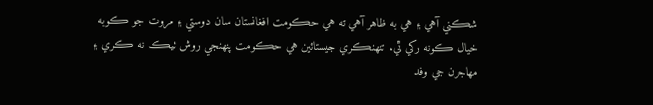شڪني آهي ۽ هي به ظاهر آهي ته هي حڪومت افغانستان سان دوستي ۽ مروت جو ڪوبه خيال ڪونه رکي ٿي. تنھنڪري جيستائين هي حڪومت پنھنجي روش ٺيڪ نه ڪري ۽ مھاجرن جي وفد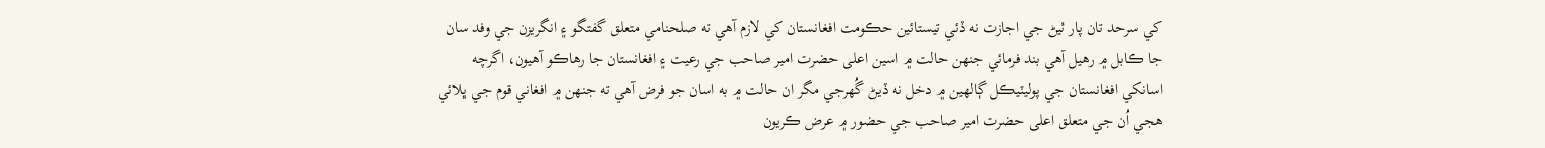کي سرحد تان پار ٿيڻ جي اجازت نه ڏئي تيستائين حڪومت افغانستان کي لازم آهي ته صلحنامي متعلق گفتگو ۽ انگريزن جي وفد سان جا ڪابل ۾ رهيل آهي بند فرمائي جنھن حالت ۾ اسين اعلى حضرت امير صاحب جي رعيت ۽ افغانستان جا رهاڪو آهيون، اگرچه اسانکي افغانستان جي پوليٽيڪل ڳالهين ۾ دخل نه ڏيڻ گُهرجي مگر ان حالت ۾ به اسان جو فرض آهي ته جنھن ۾ افغاني قوم جي ڀلائي هجي اُن جي متعلق اعلى حضرت امير صاحب جي حضور ۾ عرض ڪريون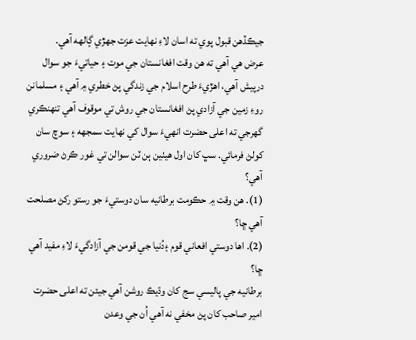جيڪڏهن قبول پوي ته اسان لاءِ نھايت عزت جھڙي ڳالهه آهي.
عرض هي آهي ته هن وقت افغانستان جي موت ۽ حياتيءَ جو سوال درپيش آهي، اهڙيءَ طرح اسلام جي زندگي پڻ خطري ۾ آهي ۽ مسلمانن روءِ زمين جي آزادي پڻ افغانستان جي روش تي موقوف آهي تنھنڪري گهرجي ته اعلى حضرت انهيءَ سوال کي نھايت سمجهه ۽ سوچ سان کولڻ فرمائي. سڀ کان اول هيٺين ٻن ٽن سوالن تي غور ڪرڻ ضروري آهي؟
(1). هن وقت ۾ حڪومت برطانيه سان دوستيءَ جو رستو رکڻ مصلحت آهي ڇا؟
(2). اها دوستي افعاني قوم ۽دُنيا جي قومن جي آزادگيءَ لاءِ مفيد آهي ڇا؟
برطانيه جي پاليسي سج کان وڌيڪ روشن آهي جيئن ته اعلى حضرت امير صاحب کان پڻ مخفي نه آهي اُن جي وعدن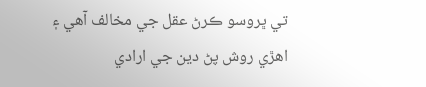تي ڀروسو ڪرڻ عقل جي مخالف آهي ۽ اهڙي روش پڻ دين جي ارادي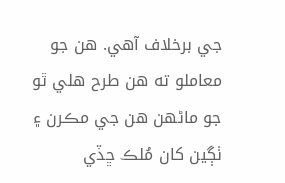جي برخلاف آهي. هن جو معاملو ته هن طرح هلي ٿو جو ماڻهن هن جي مڪرن ۽ ٺڳين کان مُلڪ ڇڏي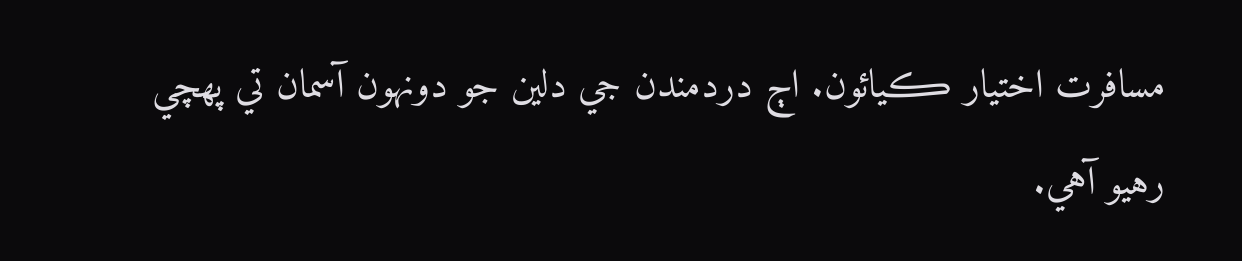مسافرت اختيار ڪيائون. اڄ دردمندن جي دلين جو دونهون آسمان تي پھچي رهيو آهي.